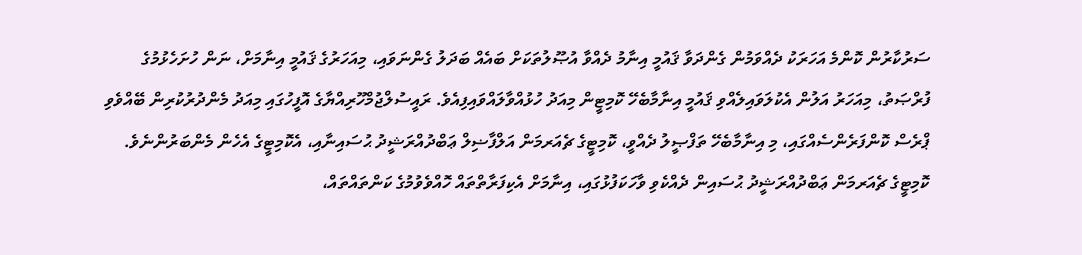ސަރުކާރުން ކޮންމެ އަހަރަކު ދެއްވަމުން ގެންދަވާ ޤައުމީ އިނާމު ދެއްވާ އުޞޫލުތަކަށް ބައެއް ބަދަލު ގެންނަވައި، މިއަހަރުގެ ޤައުމީ އިނާމަށް، ނަން ހުށަހެޅުމުގެ ފުރްޞަތު، މިއަހަރު އަލުން އެކުލަވައިލެއްވި ޤައުމީ އިނާމާބެހޭ ކޮމިޓީން މިއަދު ހުޅުއްވާލައްވައިފިއެވެ. ރައީސުލްޖުމްހޫރިއްޔާގެ އޮފީހުގައި މިއަދު މެންދުރުކުރިން ބޭއްވެވި ޕްރެސް ކޮންފަރެންސެއްގައި، މި އިނާމާބެހޭ ތަފްޞީލު ދެއްވީ، ކޮމިޓީގެ ޗެއަރމަން އަލްފާޟިލް ޢަބްދުއްރަޝީދު ޙުސައިނާއި، އެކޮމިޓީގެ އެހެން މެންބަރުންނެވެ.
ކޮމިޓީގެ ޗެއަރމަން ޢަބްދުއްރަޝީދު ޙުސައިން ދެއްކެވި ވާހަކަފުޅުގައި، އިނާމަށް އެކިފަރާތްތައް ހޮއްވެވުމުގެ ކަންތައްތައް،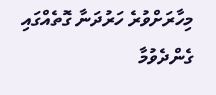މިހާރަށްވުރެ ހަރުދަނާ ގޮތެއްގައި ގެންދެވުމާ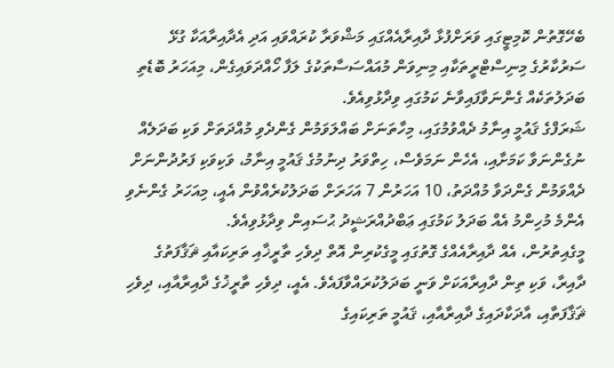ބެހޭގޮތުން ކޮމިޓީގައި ވަރަށްފުޅާ ދާއިރާއެއްގައި މަޝްވަރާ ކުރައްވައި އަދި އެދާއިރާއަކާ ގުޅޭ ސަރުކާރުގެ މިނިސްޓްރީތަކާއި މިނިވަން މުއައްސަސާތަކުގެ ލަފާ ހޯއްދަވައިގެން، މިއަހަރު ބޮޑެތި ބަދަލުތަކެއް ގެންނަވާފައިވާނެ ކަމުގައި ވިދާޅުވިއެވެ.
ޝަރަފްގެ ޤައުމީ އިނާމު ދެއްވުމުގައި، މިހާތަނަށް ބައްލަވަމުން ގެންދެވި މުއްދަތަށް ވަކި ބަދަލެއް ނުގެންނަވާ ކަމަށާއި، އެހެން ނަމަވެސް، ހިތްވަރު ދިނުމުގެ ޤައުމީ އިނާމު، ވަކިވަކި ފަރުދުންނަށް ދެއްވަމުން ގެންދަވާ މުއްދަތު، 10 އަހަރުން 7 އަހަރަށް ބަދަލުކުރެއްވުން އެއީ، މިއަހަރު ގެންނެވި އެންމެ މުހިންމު އެއް ބަދަލު ކަމުގައި ޢަބްދުއްރަޝީދު ޙުސައިން ވިދާޅުވިއެވެ.
މީގެއިތުރުން، އެއް ދާއިރާއެއްގެ ގޮތުގައި މީގެކުރިން އޮތް ދިވެހި ތާރީޚާއި ތަރިކައާއި ޘަޤާފަތުގެ ދާއިރާ، ވަކި ތިން ދާއިރާއަކަށް ވަނީ ބަދަލުކުރައްވާފައެވެ. އެއީ، ދިވެހި ތާރީޚުގެ ދާއިރާއާއި، ދިވެހި ޘަޤާފަތާއި، އާދަކާދައިގެ ދާއިރާއާއި، ޤައުމީ ތަރިކައިގެ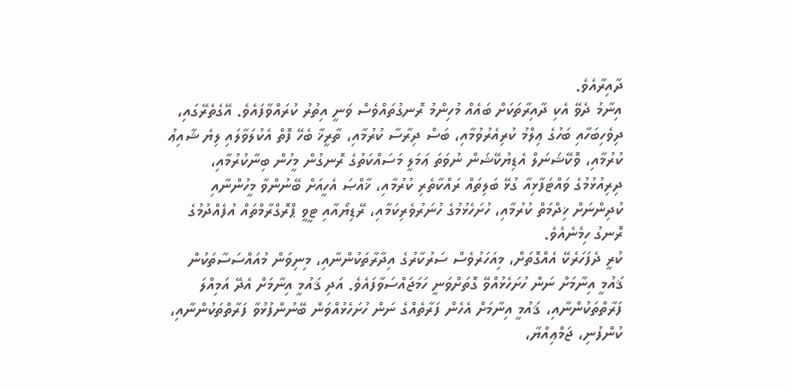ދާއިރާއެވެ.
އިނާމު ދެވޭ އެކި ދާއިރާތަކަށް ބައެއް މުހިންމު ރޮނގުތައްވެސް ވަނީ އިތުރު ކުރައްވާފައެވެ. އޭގެތެރޭގައި، ދިވެހިބަހާއި ބަހުގެ ޢިލްމު ކުރިއެރުވުމާއި، ބަސް ދިރާސާ ކުރުމާއި، ތާރީޚާ ބެހޭ ފޮތް އެކުލަވާލައި ލިޔެ ޝާއިޢު ކުރުމާއި، ވޮކޭޝަނަލް އެޑިޔުކޭޝަން ނުވަތަ ޢަމަލީ މަސައްކަތުގެ ރޮނގުން މީހުން ބިނާކުރުމާއި، ދިރިއުޅުމުގެ ވައްޓަފާޅިއާ ގުޅޭ ބަލިތައް ރައްކާތެރި ކުރުމާއި، ޚާއްޞަ އެހީއަށް ބޭނުންވާ މީހުންނާއި ކުދިންނަށް ޚިދްމަތް ކުރުމާއި، ހުށަހެޅުމުގެ ހުނަރުވެރިކަމާއި، ރޭޑިޔޯއާއި ޓީވީ ޕްރޮގްރާމްތައް އުފެއްދުމުގެ ރޮނގު ހިމެނެއެވެ.
ކުރީ ދެފަހަރެކޭ އެއްގޮތަށް، މިއަހަރުވެސް ސަރުކާރުގެ އިދާރާތަކުންނާއި، މިނިވަން މުއައްސަސާތަކުން ޤައުމީ އިނާމަށް ނަން ހުށަހެޅުއްވޭ ގޮތަށްވަނީ ހަމަޖައްސަވާފައެވެ. އަދި ޤައުމީ އިނާމަށް އެދޭ އަމިއްލަ ފަރާތްތަކުންނާއި، ޤައުމީ އިނާމަށް އެހެން ފަރާތެއްގެ ނަން ހުށަހެޅުއްވަން ބޭނުންފުޅުވާ ފަރާތްތަކުންނާއި، ކުންފުނި، ޖަމްޢިއްޔާ،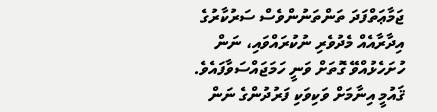ޖަމާޢަތްފަދަ ތަންތަނުންވެސް ސަރުކާރުގެ އިދާރާއެއް މެދުވެރި ނުކުރައްވައި، ނަން ހުށަހެޅުއްވޭ ގޮތަށް ވަނީ ހަމަޖައްސަވާފައެވެ. ޤައުމީ އިނާމަށް ވަކިވަކި ފަރުދުންގެ ނަން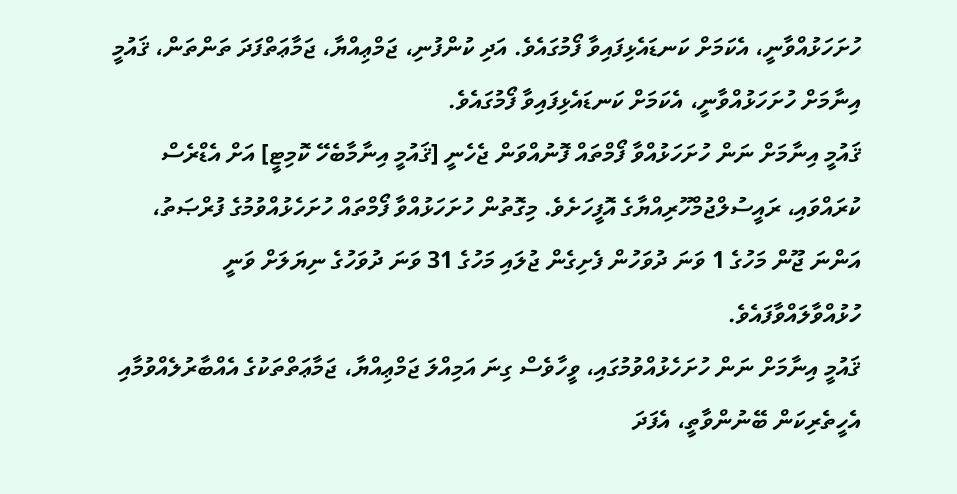ހުށަހަޅުއްވާނީ، އެކަމަށް ކަނޑައެޅިފައިވާ ފޯމުގައެވެ. އަދި ކުންފުނި، ޖަމްޢިއްޔާ، ޖަމާޢަތްފަދަ ތަންތަން، ޤައުމީ އިނާމަށް ހުށަހަޅުއްވާނީ، އެކަމަށް ކަނޑައެޅިފައިވާ ފޯމުގައެވެ.
ޤައުމީ އިނާމަށް ނަން ހުށަހަޅުއްވާ ފޯމްތައް ފޮނުއްވަން ޖެހެނީ [ޤައުމީ އިނާމާބެހޭ ކޮމިޓީ] އަށް އެޑްރެސް ކުރައްވައި، ރައީސުލްޖުމްހޫރިއްޔާގެ އޮފީހަށެވެ. މިގޮތުން ހުށަހަޅުއްވާ ފޯމްތައް ހުށަހެޅުއްވުމުގެ ފުރްޞަތު، އަންނަ ޖޫން މަހުގެ 1 ވަނަ ދުވަހުން ފެށިގެން ޖުލައި މަހުގެ 31 ވަނަ ދުވަހުގެ ނިޔަލަށް ވަނީ ހުޅުއްވާލައްވާފައެވެ.
ޤައުމީ އިނާމަށް ނަން ހުށަހެޅުއްވުމުގައި، ވީހާވެސް ގިނަ އަމިއްލަ ޖަމްޢިއްޔާ، ޖަމާޢަތްތަކުގެ އެއްބާރުލެއްވުމާއި އެހީތެރިކަން ބޭނުންވާތީ، އެފަދަ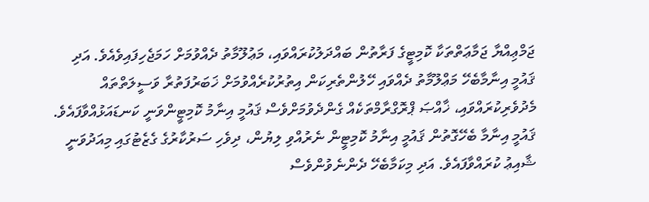ޖަމްޢިއްޔާ ޖަމާޢަތްތަކާ ކޮމިޓީގެ ފަރާތުން ބައްދަލުކުރައްވައި، މަޢުލޫމާތު ދެއްވުމަށް ހަމަޖެހިފައިވެއެވެ. އަދި ޤައުމީ އިނާމާބެހޭ މަޢްލޫމާތު ދެއްވައި ހޭލުންތެރިކަން އިތުރުކުރެއްވުމަށް ޚަބަރުފަތުރާ ވަސީލަތްތައް މެދުވެރިކުރައްވައި، ޚާއްޞަ ޕްރޮގްރާމްތަކެއް ގެންދެވުމަށްވެސް ޤައުމީ އިނާމު ކޮމިޓީންވަނީ ކަނޑައަޅުއްވާފައެވެ.
ޤައުމީ އިނާމާ ބެހޭގޮތުން ޤައުމީ އިނާމު ކޮމިޓީން ނެރުއްވި ލިޔުން، ދިވެހި ސަރުކާރުގެ ގެޒެޓުގައި މިއަދުވަނީ ޝާއިޢު ކުރައްވާފައެވެ. އަދި މިކަމާބެހޭ ދެންނެވުންވެސް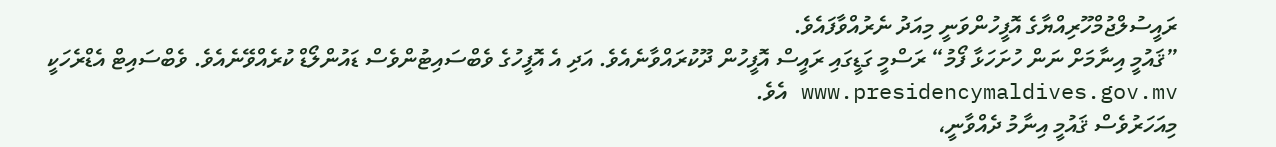ރައީސުލްޖުމްހޫރިއްޔާގެ އޮފީހުންވަނީ މިއަދު ނެރުއްވާފައެވެ.
”ޤައުމީ އިނާމަށް ނަން ހުށަހަޅާ ފޯމު“ ރަސްމީ ގަޑީގައި ރައީސް އޮފީހުން ދޫކުރައްވާނެއެވެ. އަދި އެ އޮފީހުގެ ވެބްސައިޓުންވެސް ޑައުންލޯޑް ކުރެއްވޭނެއެވެ. ވެބްސައިޓް އެޑްރެހަކީ www.presidencymaldives.gov.mv އެވެ.
މިއަހަރުވެސް ޤައުމީ އިނާމު ދެއްވާނީ،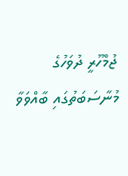ޖުމްހޫރީ ދުވަހުގެ މުނާސަބަތުގައި ބާއްވަވާ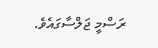ރަސްމީ ޖަލްސާގައެވެ.